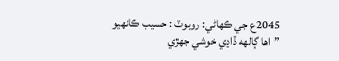2045ع جي ڪهاڻي: روبوٽ : حسيب ڪانهيو
”اها ڳالهه ڏاڍي خوشي جهڙي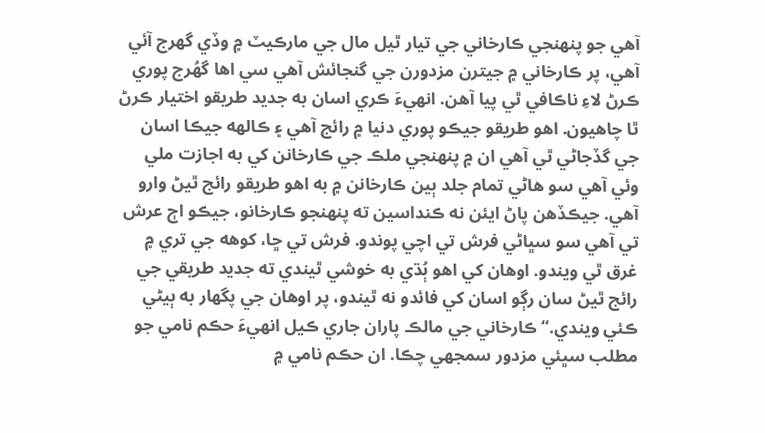آهي جو پنهنجي ڪارخاني جي تيار ٿيل مال جي مارڪيٽ ۾ وڏي گهرج آئي آهي، پر ڪارخاني ۾ جيترن مزدورن جي گنجائش آهي سي اها گهُرج پوري ڪرڻ لاءِ ناڪافي ٿي پيا آهن. انهيءَ ڪري اسان به جديد طريقو اختيار ڪرڻ ٿا چاهيون. اهو طريقو جيڪو پوري دنيا ۾ رائج آهي ۽ ڪالهه جيڪا اسان جي گڏجاڻي ٿي آهي ان ۾ پنهنجي ملڪ جي ڪارخانن کي به اجازت ملي وئي آهي سو هاڻي تمام جلد ٻين ڪارخانن ۾ به اهو طريقو رائج ٿيڻ وارو آهي. جيڪڏهن پاڻ ايئن نه ڪنداسين ته پنهنجو ڪارخانو، جيڪو اڄ عرش تي آهي سو سڀاڻي فرش تي اچي پوندو. فرش تي ڇا، کوهه جي تري ۾ غرق ٿي ويندو. اوهان کي اهو ٻُڌي به خوشي ٿيندي ته جديد طريقي جي رائج ٿيڻ سان رڳو اسان کي فائدو نه ٿيندو، پر اوهان جي پگهار به ٻيڻي ڪئي ويندي.“ ڪارخاني جي مالڪ پاران جاري ڪيل انهيءَ حڪم نامي جو مطلب سڀئي مزدور سمجهي چڪا. ان حڪم نامي ۾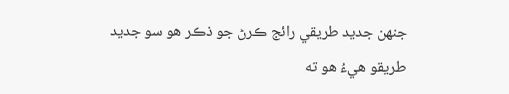جنهن جديد طريقي رائج ڪرڻ جو ذڪر هو سو جديد طريقو هيءُ هو ته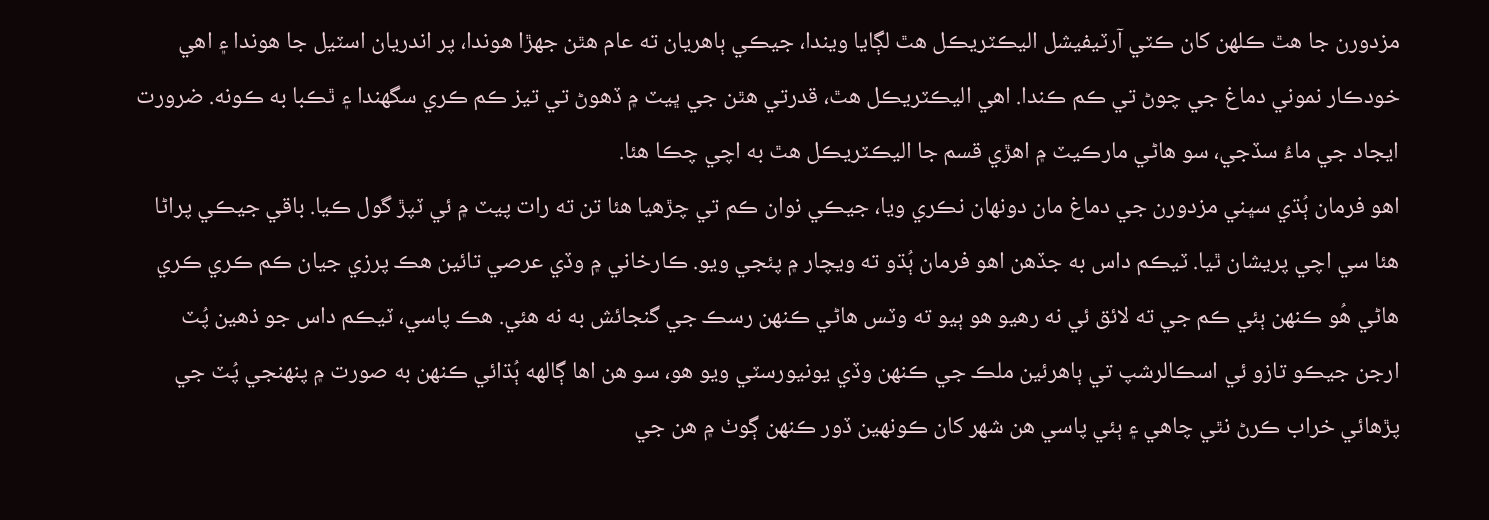مزدورن جا هٿ ڪلهن کان ڪٽي آرٽيفيشل اليڪٽريڪل هٿ لڳايا ويندا، جيڪي ٻاهريان ته عام هٿن جهڙا هوندا، پر اندريان اسٽيل جا هوندا ۽ اهي خودڪار نموني دماغ جي چوڻ تي ڪم ڪندا. اهي اليڪٽريڪل هٿ، قدرتي هٿن جي ڀيٽ ۾ ڏهوڻ تي تيز ڪم ڪري سگهندا ۽ ٿڪبا به ڪونه. ضرورت ايجاد جي ماءُ سڏجي، سو هاڻي مارڪيٽ ۾ اهڙي قسم جا اليڪٽريڪل هٿ به اچي چڪا هئا.
اهو فرمان ٻُڌي سڀني مزدورن جي دماغ مان دونهان نڪري ويا، جيڪي نوان ڪم تي چڙهيا هئا تن ته رات پيٽ ۾ ئي ٽپڙ گول ڪيا. باقي جيڪي پراڻا هئا سي اچي پريشان ٿيا. ٽيڪم داس به جڏهن اهو فرمان ٻُڌو ته ويچار ۾ پئجي ويو. ڪارخاني ۾ وڏي عرصي تائين هڪ پرزي جيان ڪم ڪري ڪري هاڻي هُو ڪنهن ٻئي ڪم جي ته لائق ئي نه رهيو هو ٻيو ته وٽس هاڻي ڪنهن رسڪ جي گنجائش به نه هئي. هڪ پاسي، ٽيڪم داس جو ذهين پُٽ ارجن جيڪو تازو ئي اسڪالرشپ تي ٻاهرئين ملڪ جي ڪنهن وڏي يونيورسٽي ويو هو، سو هن اها ڳالهه ٻُڌائي ڪنهن به صورت ۾ پنهنجي پُٽ جي پڙهائي خراب ڪرڻ نٿي چاهي ۽ ٻئي پاسي هن شهر کان ڪونهين ڏور ڪنهن ڳوٺ ۾ هن جي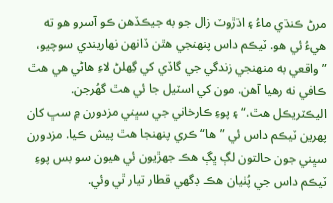مرڻ ڪنڌي ماءُ ۽ اڌڙوٽ زال جو به جيڪڏهن ڪو آسرو هو ته هيءُ ئي هو. ٽيڪم داس پنهنجي هٿن ڏانهن نهاريندي سوچيو، ”واقعي به منهنجي زندگي جي گاڏي کي گِهلڻ لاءِ هاڻي هي هٿ ڪافي نه رهيا آهن. مون کي اسٽيل جا ئي هٿ گهُرجن. اليڪٽريڪل هٿ.“ ۽ پوءِ ڪارخاني جي سڀني مزدورن ۾ سڀ کان پهرين ٽيڪم داس ئي ”ها“ ڪري پنهنجا هٿ پيش ڪيا. مزدورن سڀني جون حالتون لڳ ڀڳ هڪ جهڙيون ئي هيون سو بس پوءِ ٽيڪم داس جي پُٺيان هڪ ڊگهي قطار تيار ٿي وئي.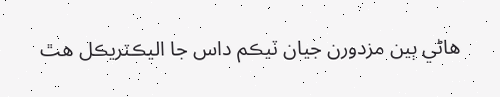هاڻي ٻين مزدورن جيان ٽيڪم داس جا اليڪٽريڪل هٿ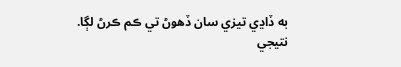به ڏاڍي تيزي سان ڏهوڻ تي ڪم ڪرڻ لڳا. نتيجي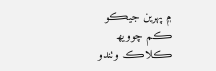۾ پهرين جيڪو ڪم چوويھ ڪلاڪ وٺندو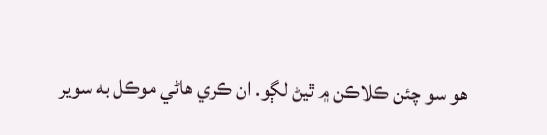هو سو چئن ڪلاڪن ۾ ٿيڻ لڳو. ان ڪري هاڻي موڪل به سوير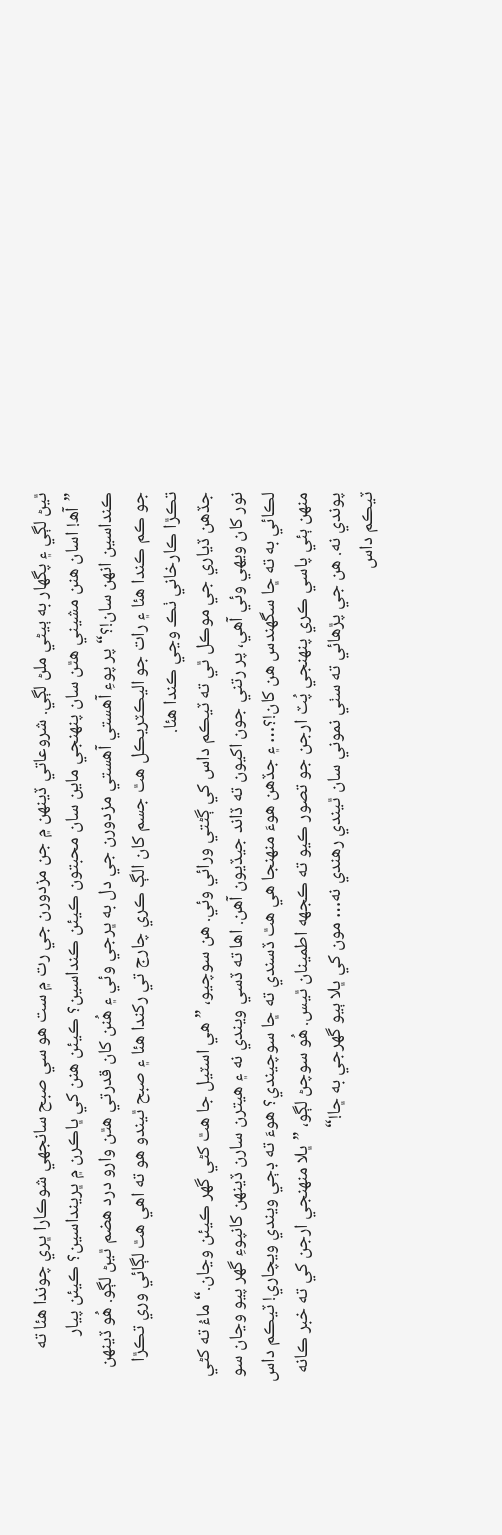ٿيڻ لڳي ۽ پگهار به ٻيڻي ملڻ لڳي. شروعاتي ڏينهن ۾ جن مزدورن جي رت ۾ ست هو سي صبح سانجهي شوڪارا ڀري چوندا هئا ته ”آھ! اسان هنن مشيني هٿن سان پنهنجي ماين سان محبتون ڪيئن ڪنداسين؟ ڪيئن هنن کي ڀاڪرن ۾ ڀرينداسين؟ ڪيئن پيار ڪنداسين انهن سان!؟“ پر پوءِ آهستي آهستي مزدورن جي دل به ڀرجي وئي ۽ هُنن کان قدرتي هٿن وارو درد هضم ٿيڻ لڳو. هُو ڏينهن جو ڪم ڪندا هئا ۽ رات جو اليڪٽريڪل هٿ جسم کان الڳ ڪري چارج تي رکندا هئا ۽ صبح ٿيندو هو ته اهي هٿ لڳائي وري تڪڙا تڪڙا ڪارخاني ٺڪ وڃي ڪندا هئا.
جڏهن ڏياري جي موڪل ٿي ته ٽيڪم داس کي ڳڻتي ورائي وئي. هن سوچيو، ”هي اسٽيل جا هٿ کڻي گهر ڪيئن وڃان.“ ماءُ ته کڻي نور کان ويهي وئي آهي، پر رتني جون اکيون ته ڏاند جيڏيون آهن. اها ته ڏسي ويندي نه ۽ هيترن سارن ڏينهن کانپوءِ گهر پيو وڃان سو لڪائي به ته ڇا سگهندس هن کان!؟… ۽ جڏهن هوءَ منهنجا هي هٿ ڏسندي ته ڇا سوچيندي؟ هوءَ ته ڊڄي ويندي ويچاري! ٽيڪم داس منهن ٻئي پاسي ڪري پنهنجي پُٽ ارجن جو تصور ڪيو ته ڪجهه اطمينان ٿيس. هُو سوچڻ لڳو، ”ڀلا منهنجي ارجن کي ته خبر ڪانه پوندي نه. هن جي پڙهائي ته سٺي نموني سان ٿيندي رهندي نه… مون کي ڀلا ٻيو گهرجي به ڇا!“
ٽيڪم داس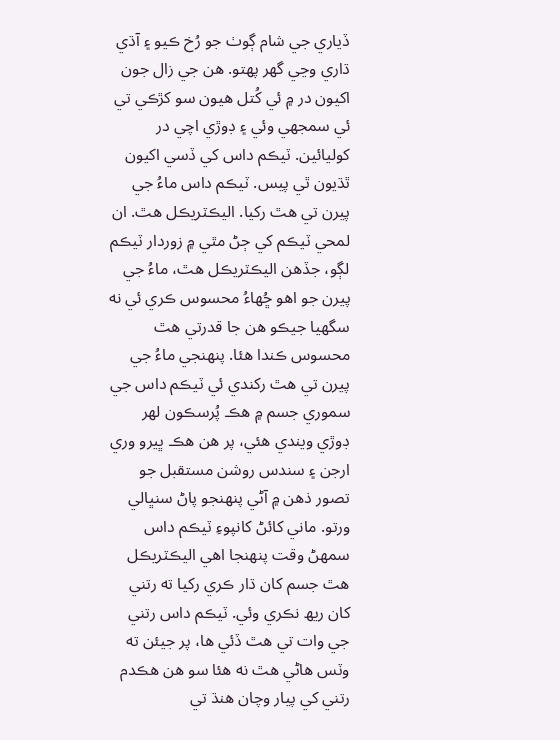ڏياري جي شام ڳوٺ جو رُخ ڪيو ۽ آڌي ڌاري وڃي گهر پهتو. هن جي زال جون اکيون در ۾ ئي کُتل هيون سو کڙڪي تي ئي سمجهي وئي ۽ ڊوڙي اچي در کوليائين. ٽيڪم داس کي ڏسي اکيون ٿڌيون ٿي پيس. ٽيڪم داس ماءُ جي پيرن تي هٿ رکيا. اليڪٽريڪل هٿ. ان لمحي ٽيڪم کي ڄڻ مٿي ۾ زوردار ٽيڪم لڳو، جڏهن اليڪٽريڪل هٿ، ماءُ جي پيرن جو اهو ڇُهاءُ محسوس ڪري ئي نه سگهيا جيڪو هن جا قدرتي هٿ محسوس ڪندا هئا. پنهنجي ماءُ جي پيرن تي هٿ رکندي ئي ٽيڪم داس جي سموري جسم ۾ هڪ پُرسڪون لهر ڊوڙي ويندي هئي، پر هن هڪ ڀيرو وري ارجن ۽ سندس روشن مستقبل جو تصور ذهن ۾ آڻي پنهنجو پاڻ سنڀالي ورتو. ماني کائڻ کانپوءِ ٽيڪم داس سمهڻ وقت پنهنجا اهي اليڪٽريڪل هٿ جسم کان ڌار ڪري رکيا ته رتني کان ريھ نڪري وئي. ٽيڪم داس رتني جي وات تي هٿ ڏئي ها، پر جيئن ته وٽس هاڻي هٿ نه هئا سو هن هڪدم رتني کي پيار وچان هنڌ تي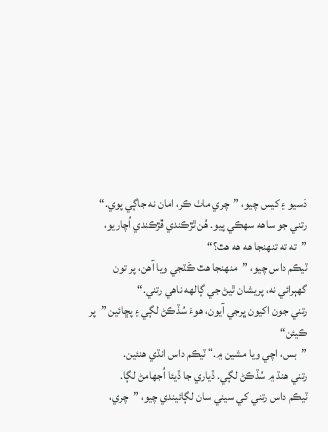دَسيو ۽ کيس چيو، ”چري ماٺ ڪر، امان نه جاڳي پوي.“
رتني جو ساهه سهڪي پيو. هُن ٿڙڪندي ڦڙڪندي اُچاريو، ”ته ته تنهنجا هه هه هٿ؟“
ٽيڪم داس چيو، ”منهنجا هٿ ڪَٽجي ويا آهن، پر تون گهٻرائي نه، پريشان ٿيڻ جي ڳالهه ناهي رتني.“
رتني جون اکيون ڀرجي آيون، هوءَ سُڏڪڻ لڳي ۽ پڇائين ”پر ڪيئن“
”بس، اچي ويا مشين ۾.“ ٽيڪم داس انڌي هنئين.
رتني هنڌ ۾ سُڏڪڻ لڳي. ڏياري جا ڏيئا اُجهامڻ لڳا.
ٽيڪم داس رتني کي سيني سان لڳائيندي چيو، ”چري،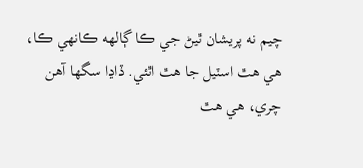چيم نه پريشان ٿيڻ جي ڪا ڳالهه ڪانهي ڪا، هي هٿ اسٽيل جا هٿ اٿئي. ڏاڍا سگها آهن چري، هي هٿ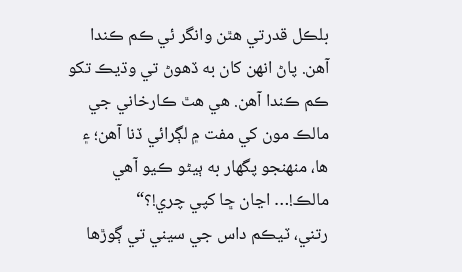بلڪل قدرتي هٿن وانگر ئي ڪم ڪندا آهن. پاڻ انهن کان به ڏهوڻ تي وڌيڪ تکو ڪم ڪندا آهن. هي هٿ ڪارخاني جي مالڪ مون کي مفت ۾ لڳرائي ڏنا آهن؛ ۽ ها، منهنجو پگهار به ٻيڻو ڪيو آهي مالڪ!… اڃان ڇا کپي چري!؟“
رتني، ٽيڪم داس جي سيني تي ڳوڙها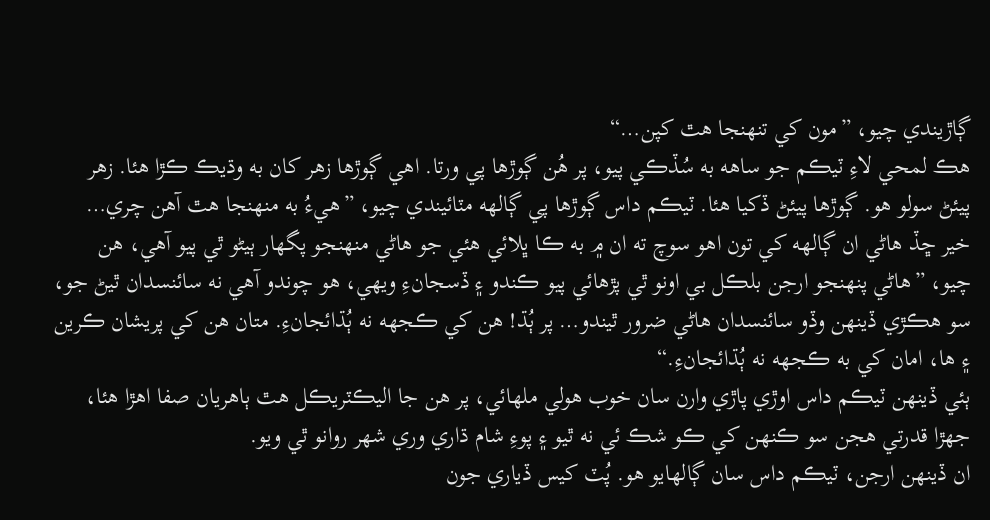ڳاڙيندي چيو، ”مون کي تنهنجا هٿ کپن…“
هڪ لمحي لاءِ ٽيڪم جو ساهه به سُڏڪي پيو، پر هُن ڳوڙها پي ورتا. اهي ڳوڙها زهر کان به وڌيڪ ڪڙا هئا. زهر پيئڻ سولو هو. ڳوڙها پيئڻ ڏکيا هئا. ٽيڪم داس ڳوڙها پي ڳالهه مٽائيندي چيو، ”هيءُ به منهنجا هٿ آهن چري… خير ڇڏ هاڻي ان ڳالهه کي تون اهو سوچ ته ان ۾ به ڪا ڀلائي هئي جو هاڻي منهنجو پگهار ٻيڻو ٿي پيو آهي، هن چيو، ”هاڻي پنهنجو ارجن بلڪل بي اونو ٿي پڙهائي پيو ڪندو ۽ ڏسجانءِ ويهي، هو چوندو آهي نه سائنسدان ٿيڻ جو، سو هڪڙي ڏينهن وڏو سائنسدان هاڻي ضرور ٿيندو… پر ٻُڌ! هن کي ڪجهه نه ٻُڌائجانءِ. متان هن کي پريشان ڪرين ۽ ها، امان کي به ڪجهه نه ٻُڌائجانءِ.“
ٻئي ڏينهن ٽيڪم داس اوڙي پاڙي وارن سان خوب هولي ملهائي، پر هن جا اليڪٽريڪل هٿ ٻاهريان صفا اهڙا هئا، جهڙا قدرتي هجن سو ڪنهن کي ڪو شڪ ئي نه ٿيو ۽ پوءِ شام ڌاري وري شهر روانو ٿي ويو.
ان ڏينهن ارجن، ٽيڪم داس سان ڳالهايو هو. پُٽ کيس ڏياري جون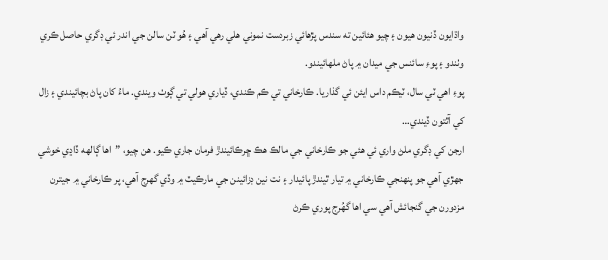واڌايون ڏنيون هيون ۽ چيو هئائين ته سندس پڙهائي زبردست نموني هلي رهي آهي ۽ هُو ٽن سالن جي اندر ئي ڊگري حاصل ڪري وٺندو ۽ پوءِ سائنس جي ميدان ۾ پاڻ ملهائيندو.
پوءِ اهي ٽي سال، ٽيڪم داس ايئن ئي گذاريا. ڪارخاني تي ڪم ڪندي، ڏياري هولي تي ڳوٺ ويندي. ماءُ کان پاڻ بچائيندي ۽ زال کي آٿتون ڏيندي…
ارجن کي ڊگري ملڻ واري ئي هئي جو ڪارخاني جي مالڪ هڪ ڇرڪائيندڙ فرمان جاري ڪيو. هن چيو، ”اها ڳالهه ڏاڍي خوشي جهڙي آهي جو پنهنجي ڪارخاني ۾ تيار ٿيندڙ پائيدار ۽ نت نين ڊزائينن جي مارڪيٽ ۾ وڏي گهرج آهي، پر ڪارخاني ۾ جيترن مزدورن جي گنجائش آهي سي اها گهُرج پوري ڪرڻ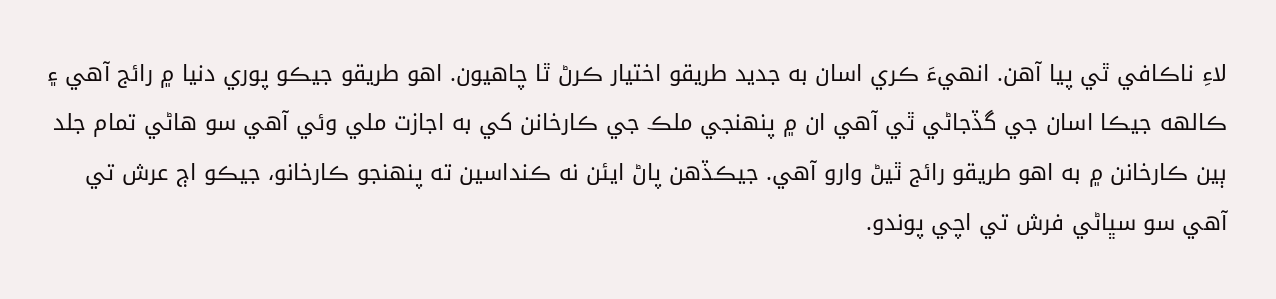لاءِ ناڪافي ٿي پيا آهن. انهيءَ ڪري اسان به جديد طريقو اختيار ڪرڻ ٿا چاهيون. اهو طريقو جيڪو پوري دنيا ۾ رائج آهي ۽ ڪالهه جيڪا اسان جي گڏجاڻي ٿي آهي ان ۾ پنهنجي ملڪ جي ڪارخانن کي به اجازت ملي وئي آهي سو هاڻي تمام جلد ٻين ڪارخانن ۾ به اهو طريقو رائج ٿيڻ وارو آهي. جيڪڏهن پاڻ ايئن نه ڪنداسين ته پنهنجو ڪارخانو، جيڪو اڄ عرش تي آهي سو سڀاڻي فرش تي اچي پوندو.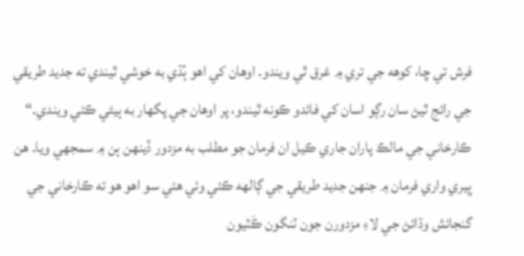فرش تي ڇا، کوهه جي تري ۾ غرق ٿي ويندو. اوهان کي اهو ٻُڌي به خوشي ٿيندي ته جديد طريقي جي رائج ٿيڻ سان رڳو اسان کي فائدو ڪونه ٿيندو، پر اوهان جي پگهار به ٻيڻي ڪئي ويندي.“
ڪارخاني جي مالڪ پاران جاري ڪيل ان فرمان جو مطلب به مزدور ڏينهن ٻن ۾ سمجهي ويا. هن ڀيري واري فرمان ۾ جنهن جديد طريقي جي ڳالهه ڪئي وئي هئي سو اهو هو ته ڪارخاني جي گنجائش وڌائڻ جي لاءِ مزدورن جون ٽنگون ڪَٽيون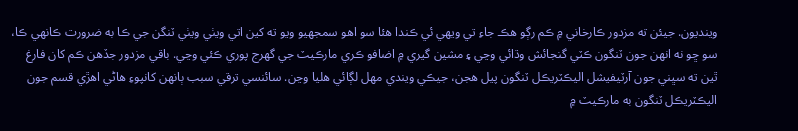وينديون. جيئن ته مزدور ڪارخاني ۾ ڪم رڳو هڪ جاءِ تي ويهي ئي ڪندا هئا سو اهو سمجهيو ويو ته کين اتي ويٺي ويٺي ٽنگن جي ڪا به ضرورت ڪانهي ڪا، سو ڇو نه انهن جون ٽنگون ڪٽي گنجائش وڌائي وڃي ۽ مشين گيري ۾ اضافو ڪري مارڪيٽ جي گهرج پوري ڪئي وڃي. باقي مزدور جڏهن ڪم کان فارغ ٿين ته سڀني جون آرٽيفيشل اليڪٽريڪل ٽنگون پيل هجن، جيڪي ويندي مهل لڳائي هليا وڃن. سائنسي ترقي سبب ٻانهن کانپوءِ هاڻي اهڙي قسم جون اليڪٽريڪل ٽنگون به مارڪيٽ ۾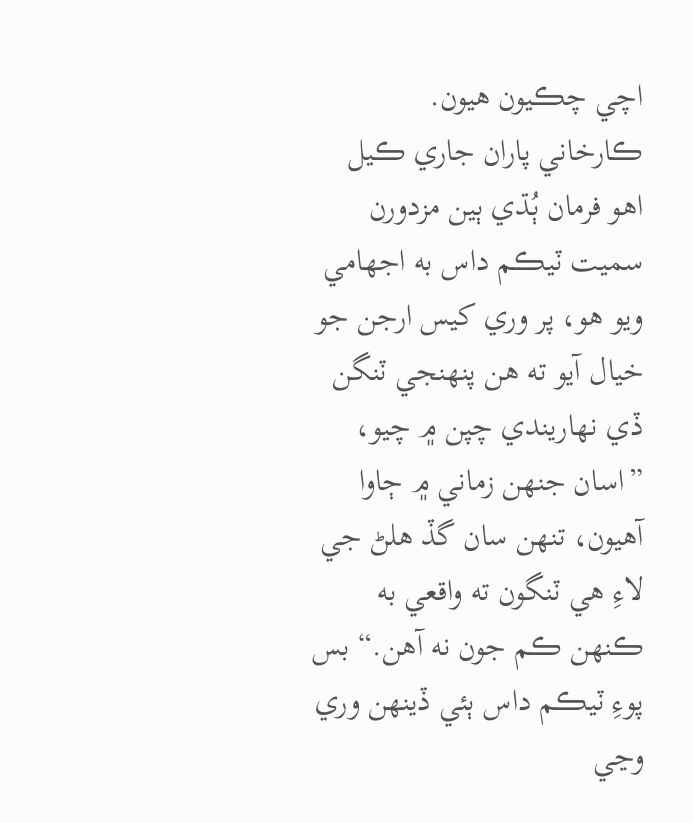اچي چڪيون هيون.
ڪارخاني پاران جاري ڪيل اهو فرمان ٻُڌي ٻين مزدورن سميت ٽيڪم داس به اجهامي ويو هو، پر وري کيس ارجن جو خيال آيو ته هن پنهنجي ٽنگن ڏي نهاريندي چپن ۾ چيو، ”اسان جنهن زماني ۾ ڄاوا آهيون، تنهن سان گڏ هلڻ جي لاءِ هي ٽنگون ته واقعي به ڪنهن ڪم جون نه آهن.“ بس پوءِ ٽيڪم داس ٻئي ڏينهن وري وڃي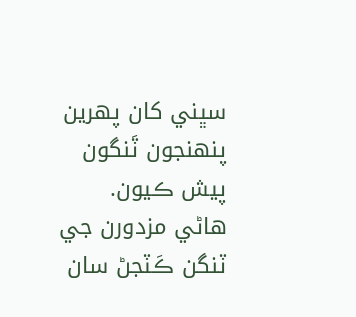سڀني کان پهرين پنهنجون ٽَنگون پيش ڪيون.
هاڻي مزدورن جي ٽنگن ڪَٽجڻ سان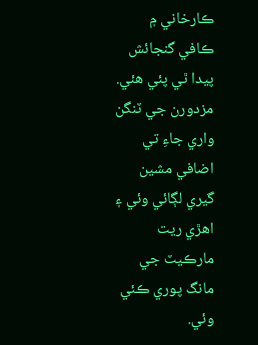ڪارخاني ۾ ڪافي گنجائش پيدا ٿي پئي هئي. مزدورن جي ٽنگن واري جاءِ تي اضافي مشين گيري لڳائي وئي ۽ اهڙي ريت مارڪيٽ جي مانگ پوري ڪئي وئي.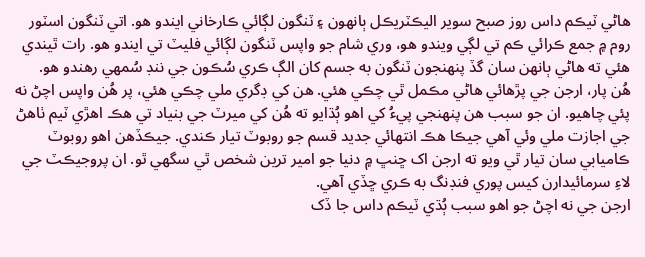هاڻي ٽيڪم داس روز صبح سوير اليڪٽريڪل ٻانهون ۽ ٽنگون لڳائي ڪارخاني ايندو هو. اتي ٽنگون اسٽور روم ۾ جمع ڪرائي ڪم تي لڳي ويندو هو، وري شام جو واپس ٽنگون لڳائي فليٽ تي ايندو هو. رات ٿيندي هئي ته هاڻي ٻانهن سان گڏ پنهنجون ٽنگون به جسم کان الڳ ڪري سُڪون جي ننڊ سُمهي رهندو هو.
هُن پار، ارجن جي پڙهائي هاڻي مڪمل ٿي چڪي هئي. هن کي ڊگري ملي چڪي هئي، پر هُن واپس اچڻ نه پئي چاهيو. ان جو سبب هن پنهنجي پيءُ کي اهو ٻُڌايو ته هُن کي ميرٽ جي بنياد تي هڪ اهڙي ٽيم ٺاهڻ جي اجازت ملي وئي آهي جيڪا هڪ انتهائي جديد قسم جو روبوٽ تيار ڪندي. جيڪڏهن اهو روبوٽ ڪاميابي سان تيار ٿي ويو ته ارجن اک ڇنڀ ۾ دنيا جو امير ترين شخص ٿي سگهي ٿو. ان پروجيڪٽ جي لاءِ سرمائيدارن کيس پوري فنڊنگ به ڪري ڇڏي آهي.
ارجن جي نه اچڻ جو اهو سبب ٻُڌي ٽيڪم داس جا ڏک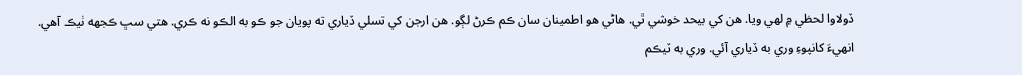ڏولاوا لحظي ۾ لهي ويا. هن کي بيحد خوشي ٿي. هاڻي هو اطمينان سان ڪم ڪرڻ لڳو. هن ارجن کي تسلي ڏياري ته پويان جو ڪو به الڪو نه ڪري. هتي سڀ ڪجهه ٺيڪ آهي.
انهيءَ کانپوءِ وري به ڏياري آئي. وري به ٽيڪم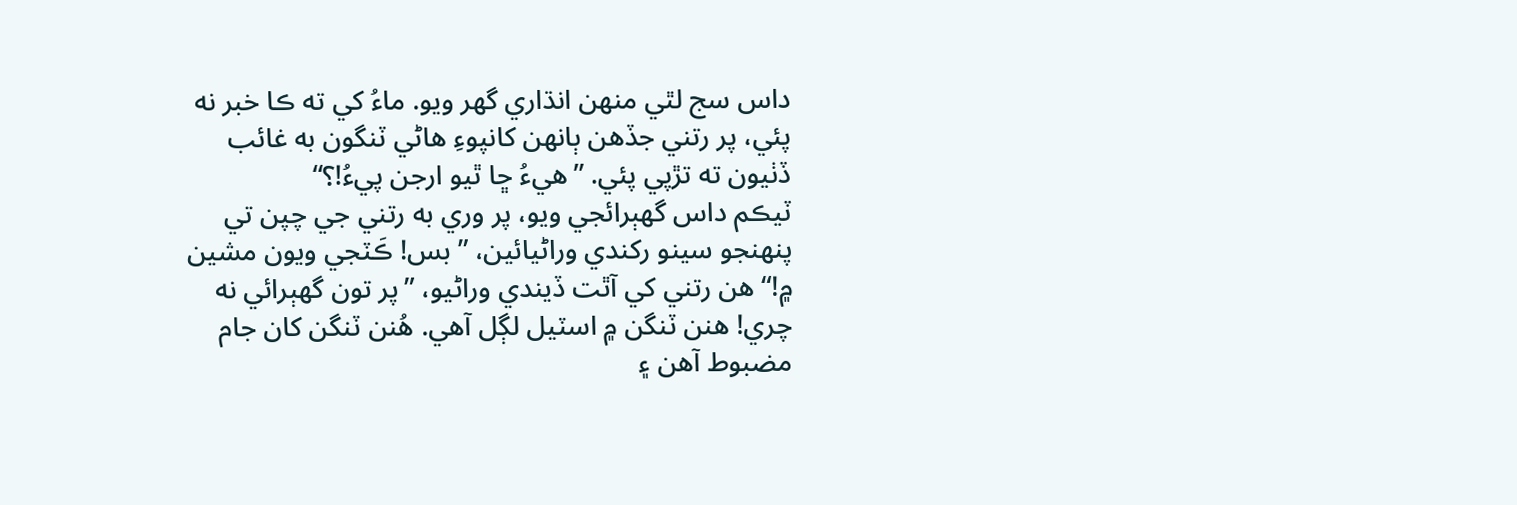داس سج لٿي منهن انڌاري گهر ويو. ماءُ کي ته ڪا خبر نه پئي، پر رتني جڏهن ٻانهن کانپوءِ هاڻي ٽنگون به غائب ڏٺيون ته تڙپي پئي. ”هيءُ ڇا ٿيو ارجن پيءُ!؟“
ٽيڪم داس گهٻرائجي ويو، پر وري به رتني جي چپن تي پنهنجو سينو رکندي وراڻيائين، ”بس! ڪَٽجي ويون مشين ۾!“ هن رتني کي آٿت ڏيندي وراڻيو، ”پر تون گهٻرائي نه چري! هنن ٽنگن ۾ اسٽيل لڳل آهي. هُنن ٽنگن کان جام مضبوط آهن ۽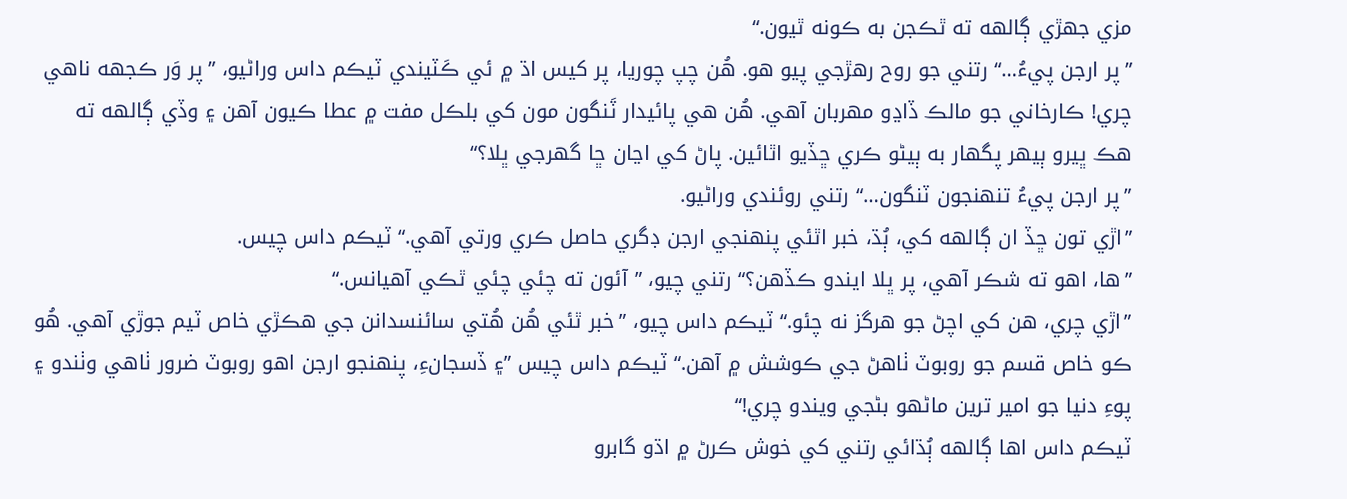مزي جهڙي ڳالهه ته ٿڪجن به ڪونه ٿيون.“
”پر ارجن پيءُ…“ رتني جو روح رهڙجي پيو هو. هُن چپ چوريا، پر کيس اڌ ۾ ئي ڪَٽيندي ٽيڪم داس وراڻيو، ”پر وَر ڪجهه ناهي چري! ڪارخاني جو مالڪ ڏاڍو مهربان آهي. هُن هي پائيدار ٽَنگون مون کي بلڪل مفت ۾ عطا ڪيون آهن ۽ وڏي ڳالهه ته هڪ ڀيرو ٻيهر پگهار به ٻيڻو ڪري ڇڏيو اٿائين. پاڻ کي اڃان ڇا گهرجي ڀلا؟“
”پر ارجن پيءُ تنهنجون ٽنگون…“ رتني روئندي وراڻيو.
”اڙي تون ڇڏ ان ڳالهه کي، ٻُڌ، خبر اٿئي پنهنجي ارجن ڊگري حاصل ڪري ورتي آهي.“ ٽيڪم داس چيس.
”ها، اهو ته شڪر آهي، پر ڀلا ايندو ڪڏهن؟“ رتني چيو، ”آئون ته چئي چئي ٿڪي آهيانس.“
”اڙي چري، هن کي اچڻ جو هرگز نه چئو.“ ٽيڪم داس چيو، ”خبر ٿئي هُن هُتي سائنسدانن جي هڪڙي خاص ٽيم جوڙي آهي. هُو ڪو خاص قسم جو روبوٽ ٺاهڻ جي ڪوشش ۾ آهن.“ ٽيڪم داس چيس ”۽ ڏسجانءِ، پنهنجو ارجن اهو روبوٽ ضرور ٺاهي وٺندو ۽ پوءِ دنيا جو امير ترين ماڻهو بڻجي ويندو چري!“
ٽيڪم داس اها ڳالهه ٻُڌائي رتني کي خوش ڪرڻ ۾ اڌو گابرو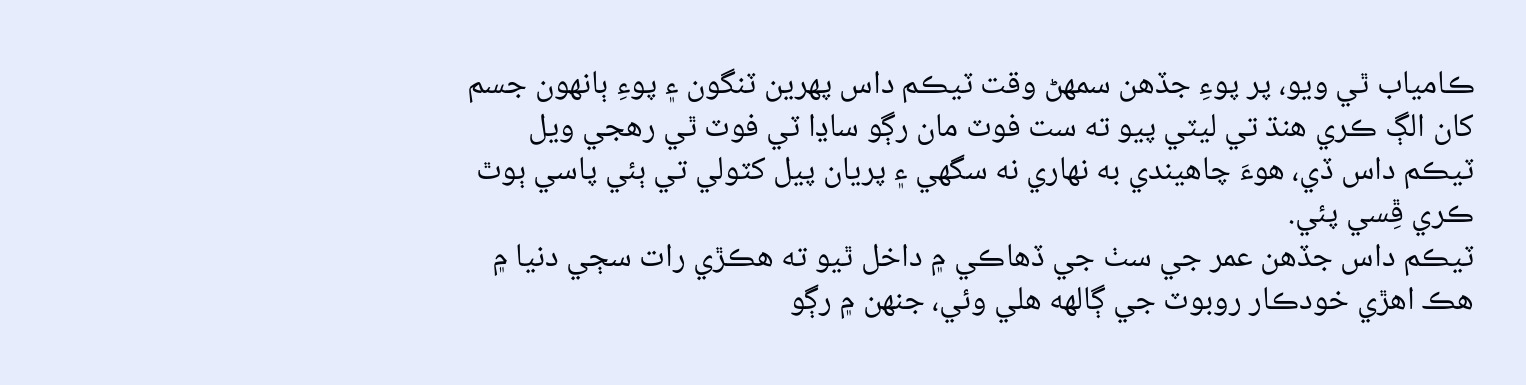ڪامياب ٿي ويو، پر پوءِ جڏهن سمهڻ وقت ٽيڪم داس پهرين ٽنگون ۽ پوءِ ٻانهون جسم کان الڳ ڪري هنڌ تي ليٽي پيو ته ست فوٽ مان رڳو ساڍا ٽي فوٽ ٿي رهجي ويل ٽيڪم داس ڏي، هوءَ چاهيندي به نهاري نه سگهي ۽ پريان پيل کٽولي تي ٻئي پاسي ٻوٿ ڪري ڦِسي پئي.
ٽيڪم داس جڏهن عمر جي سٺ جي ڏهاڪي ۾ داخل ٿيو ته هڪڙي رات سڄي دنيا ۾ هڪ اهڙي خودڪار روبوٽ جي ڳالهه هلي وئي، جنهن ۾ رڳو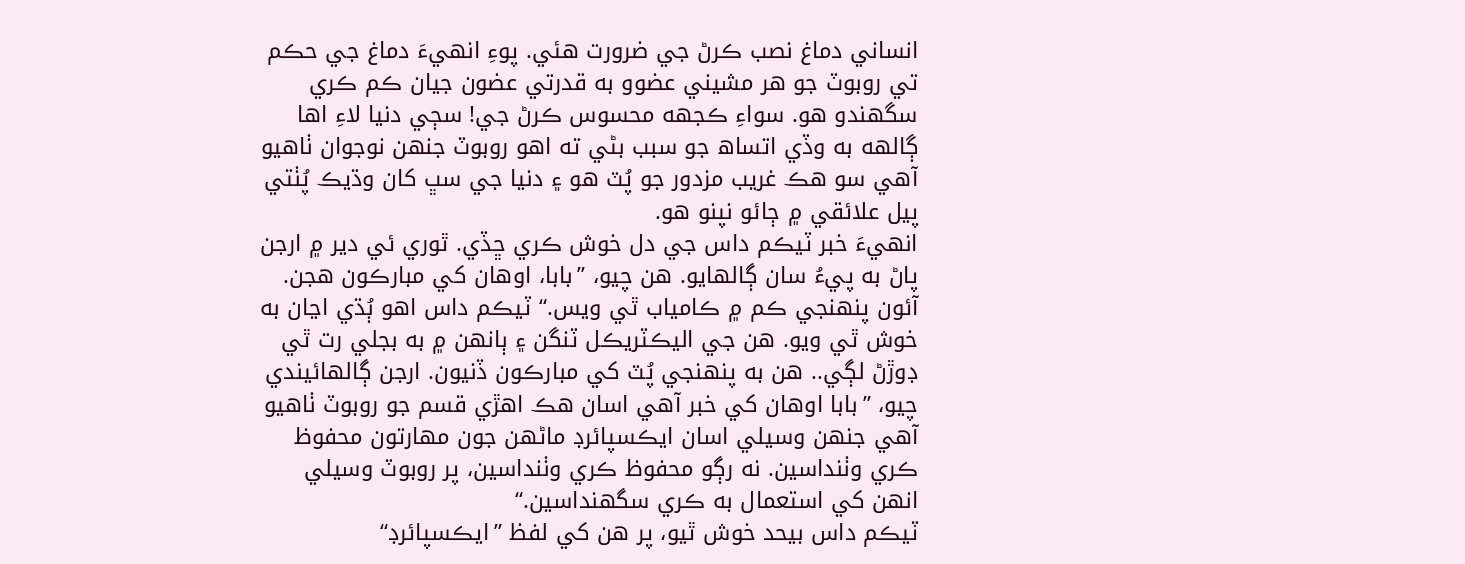انساني دماغ نصب ڪرڻ جي ضرورت هئي. پوءِ انهيءَ دماغ جي حڪم تي روبوٽ جو هر مشيني عضوو به قدرتي عضون جيان ڪم ڪري سگهندو هو. سواءِ ڪجهه محسوس ڪرڻ جي! سڄي دنيا لاءِ اها ڳالهه به وڏي اتساھ جو سبب بڻي ته اهو روبوٽ جنهن نوجوان ٺاهيو آهي سو هڪ غريب مزدور جو پُٽ هو ۽ دنيا جي سڀ کان وڌيڪ پُٺتي پيل علائقي ۾ ڄائو نپنو هو.
انهيءَ خبر ٽيڪم داس جي دل خوش ڪري ڇڏي. ٿوري ئي دير ۾ ارجن پاڻ به پيءُ سان ڳالهايو. هن چيو، ”بابا، اوهان کي مبارڪون هجن. آئون پنهنجي ڪم ۾ ڪامياب ٿي ويس.“ ٽيڪم داس اهو ٻُڌي اڃان به خوش ٿي ويو. هن جي اليڪٽريڪل ٽنگن ۽ ٻانهن ۾ به بجلي رت ٿي ڊوڙڻ لڳي.. هن به پنهنجي پُٽ کي مبارڪون ڏنيون. ارجن ڳالهائيندي چيو، ”بابا اوهان کي خبر آهي اسان هڪ اهڙي قسم جو روبوٽ ٺاهيو آهي جنهن وسيلي اسان ايڪسپائرڊ ماڻهن جون مهارتون محفوظ ڪري وٺنداسين. نه رڳو محفوظ ڪري وٺنداسين، پر روبوٽ وسيلي انهن کي استعمال به ڪري سگهنداسين.“
ٽيڪم داس بيحد خوش ٿيو، پر هن کي لفظ ”ايڪسپائرڊ“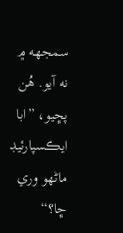سمجهه ۾ نه آيو. هُن پڇيو، ”ابا ايڪسپارئيڊ ماڻهو وري ڇا؟“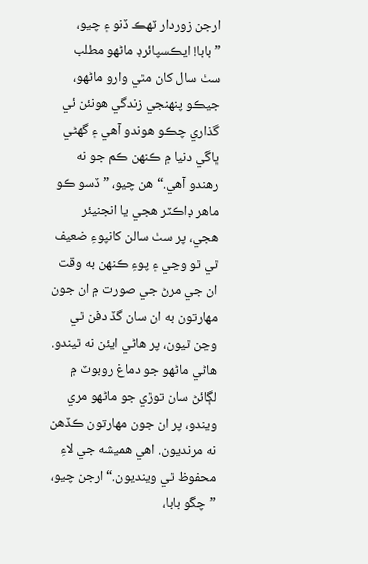ارجن زوردار ٽهڪ ڏنو ۽ چيو، ”بابا! ايڪسپائرڊ ماڻهو مطلب سٺ سال کان مٿي وارو ماڻهو، جيڪو پنهنجي زندگي هونئن ئي گذاري چڪو هوندو آهي ۽ گهڻي ڀاڱي دنيا ۾ ڪنهن ڪم جو نه رهندو آهي.“ هن چيو، ”ڏسو ڪو ماهر ڊاڪٽر هجي يا انجنيئر هجي، پر سٺ سالن کانپوءِ ضعيف ٿي ٿو وڃي ۽ پوءِ ڪنهن به وقت ان جي مرڻ جي صورت ۾ ان جون مهارتون به ان سان گڏ دفن ٿي وڃن ٿيون، پر هاڻي ايئن نه ٿيندو. هاڻي ماڻهو جو دماغ روبوٽ ۾ لڳائڻ سان توڙي جو ماڻهو مري ويندو، پر ان جون مهارتون ڪڏهن نه مرنديون. اهي هميشه جي لاءِ محفوظ ٿي وينديون.“ ارجن چيو، ”چڱو بابا،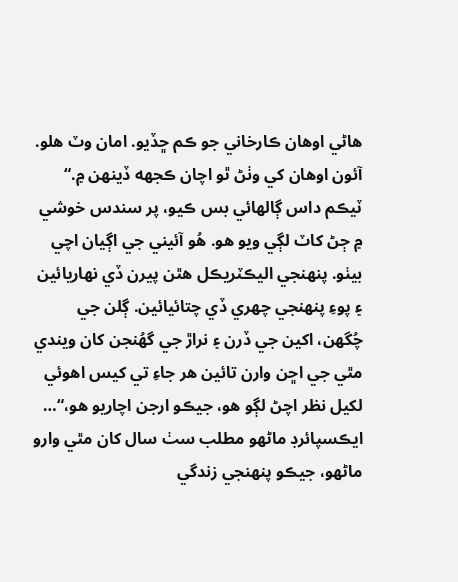هاڻي اوهان ڪارخاني جو ڪم ڇڏيو. امان وٽ هلو. آئون اوهان کي وٺڻ ٿو اچان ڪجهه ڏينهن ۾.“
ٽيڪم داس ڳالهائي بس ڪيو، پر سندس خوشي ۾ ڄڻ کاٽ لڳي ويو هو. هُو آئيني جي اڳيان اچي بيٺو. پنهنجي اليڪٽريڪل هٿن پيرن ڏي نهاريائين ۽ پوءِ پنهنجي چهري ڏي چتائيائين. ڳلن جي چُگهن، اکين جي ڏرن ۽ نراڙ جي گهُنجن کان ويندي مٿي جي اڇن وارن تائين هر جاءِ تي کيس اهوئي لکيل نظر اچڻ لڳو هو، جيڪو ارجن اچاريو هو،“… ايڪسپائرڊ ماڻهو مطلب سٺ سال کان مٿي وارو ماڻهو، جيڪو پنهنجي زندگي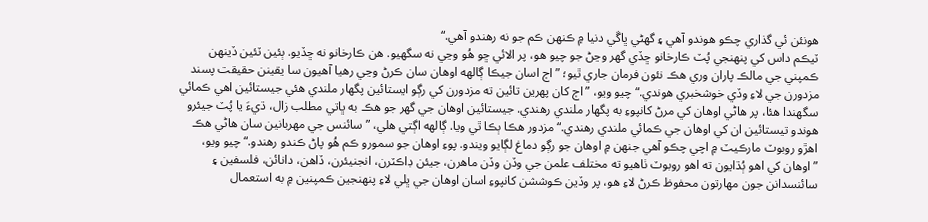هونئن ئي گذاري چڪو هوندو آهي ۽ گهڻي ڀاڱي دنيا ۾ ڪنهن ڪم جو نه رهندو آهي.“
ٽيڪم داس کي پنهنجي پُٽ ڪارخانو ڇڏي گهر وڃڻ جو چيو هو، پر الائي ڇو هُو وڃي نه سگهيو. هن ڪارخانو نه ڇڏيو. ٻئين ٽئين ڏينهن ڪمپني جي مالڪ پاران وري هڪ نئون فرمان جاري ٿيو؛ ”اڄ اسان جيڪا ڳالهه اوهان سان ڪرڻ وڃي رهيا آهيون سا يقينن حقيقت پسند مزدورن جي لاءِ وڏي خوشخبري هوندي.“ چيو ويو، ”اڄ کان پهرين تائين ته مزدورن کي رڳو ايستائين پگهار ملندي هئي جيستائين اهي ڪمائي سگهندا هئا، پر هاڻي اوهان کي مرڻ کانپوءِ به پگهار ملندي رهندي. جيستائين اوهان جي گهر جو هڪ به ڀاتي مطلب زال، ڌيءَ يا پُٽ جيئرو هوندو تيستائين ان کي اوهان جي ڪمائي ملندي رهندي.“ مزدور هڪا ٻڪا ٿي ويا. ڳالهه اڳتي هلي، ”سائنس جي مهربانين سان هاڻي هڪ اهڙو روبوٽ مارڪيٽ ۾ اچي چڪو آهي جنهن ۾ اوهان جو رڳو دماغ لڳايو ويندو. پوءِ اوهان جو سمورو ڪم هُو پاڻ ڪندو رهندو.“ چيو ويو، ”اوهان کي اهو ٻُڌايون ته اهو روبوٽ ٺاهيو ته مختلف علمن جي وڏن وڏن ماهرن، جيئن ڊاڪٽرن، انجنيئرن، ڏاهن، دانائن، فلسفين ۽ سائنسدانن جون مهارتون محفوظ ڪرڻ لاءِ هو، پر وڏين ڪوششن کانپوءِ اسان اوهان جي ڀلي لاءِ پنهنجين ڪمپنين ۾ به استعمال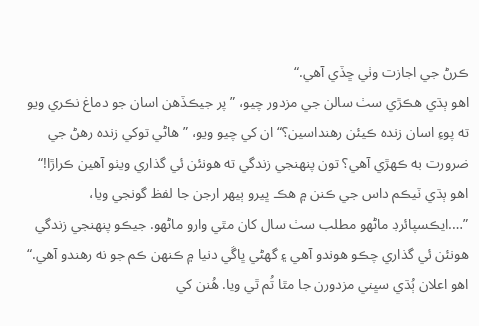ڪرڻ جي اجازت وٺي ڇڏي آهي.“
اهو ٻڌي هڪڙي سٺ سالن جي مزدور چيو، ”پر جيڪڏهن اسان جو دماغ نڪري ويو ته پوءِ اسان زنده ڪيئن رهنداسين؟“ ان کي چيو ويو، ”هاڻي توکي زنده رهڻ جي ضرورت به ڪهڙي آهي؟ تون پنهنجي زندگي ته هونئن ئي گذاري ويٺو آهين ڪراڙا!“
اهو ٻڌي ٽيڪم داس جي ڪنن ۾ هڪ ڀيرو ٻيهر ارجن جا لفظ گونجي ويا، ”….ايڪسپائرڊ ماڻهو مطلب سٺ سال کان مٿي وارو ماڻهو. جيڪو پنهنجي زندگي هونئن ئي گذاري چڪو هوندو آهي ۽ گهڻي ڀاڱي دنيا ۾ ڪنهن ڪم جو نه رهندو آهي.“
اهو اعلان ٻُڌي سڀني مزدورن جا مٿا تُم ٿي ويا. هُنن کي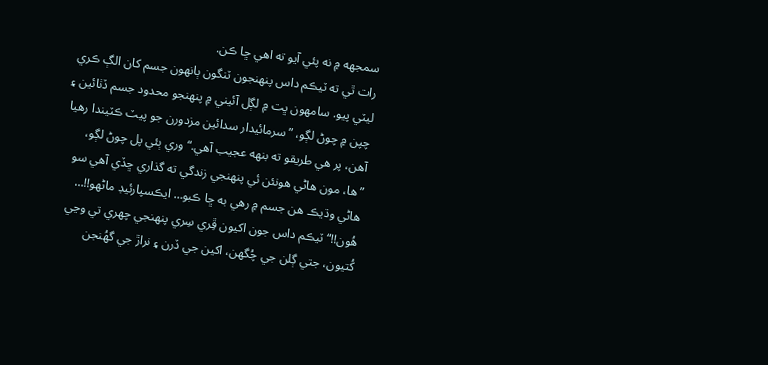سمجهه ۾ نه پئي آيو ته اهي ڇا ڪن.
رات ٿي ته ٽيڪم داس پنهنجون ٽنگون ٻانهون جسم کان الڳ ڪري ليٽي پيو. سامهون ڀت ۾ لڳل آئيني ۾ پنهنجو محدود جسم ڏٺائين ۽ چپن ۾ چوڻ لڳو، ”سرمائيدار سدائين مزدورن جو پيٽ ڪٽيندا رهيا آهن، پر هي طريقو ته بنهه عجيب آهي.“ وري ٻئي پل چوڻ لڳو، ”ها، مون هاڻي هونئن ئي پنهنجي زندگي ته گذاري ڇڏي آهي سو هاڻي وڌيڪ هن جسم ۾ رهي به ڇا ڪبو… ايڪسپارئيڊ ماڻهو!!… هُون!!“ ٽيڪم داس جون اکيون ڦِري سِري پنهنجي چهري تي وڃي کُتيون، جتي ڳلن جي چُگهن، اکين جي ڏرن ۽ نراڙ جي گهُنجن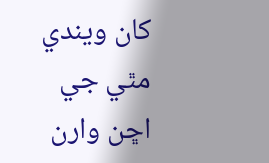کان ويندي مٿي جي اڇن وارن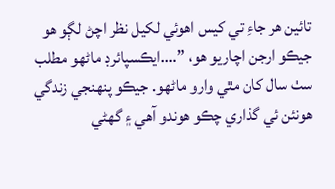تائين هر جاءِ تي کيس اهوئي لکيل نظر اچڻ لڳو هو جيڪو ارجن اچاريو هو، ”….ايڪسپائرڊ ماڻهو مطلب سٺ سال کان مٿي وارو ماڻهو. جيڪو پنهنجي زندگي هونئن ئي گذاري چڪو هوندو آهي ۽ گهڻي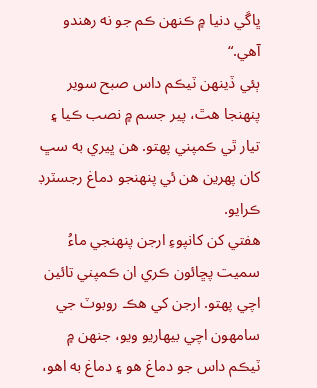ڀاڱي دنيا ۾ ڪنهن ڪم جو نه رهندو آهي.“
ٻئي ڏينهن ٽيڪم داس صبح سوير پنهنجا هٿ، پير جسم ۾ نصب ڪيا ۽ تيار ٿي ڪمپني پهتو. هن ڀيري به سڀ کان پهرين هن ئي پنهنجو دماغ رجسٽرڊ ڪرايو.
هفتي کن کانپوءِ ارجن پنهنجي ماءُ سميت پڇائون ڪري ان ڪمپني تائين اچي پهتو. ارجن کي هڪ روبوٽ جي سامهون اچي بيهاريو ويو، جنهن ۾ ٽيڪم داس جو دماغ هو ۽ دماغ به اهو،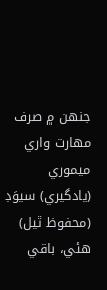جنهن ۾ صرف مهارت واري ميموري (يادگيري) سيوَڊ (محفوظ ٿيل) هئي، باقي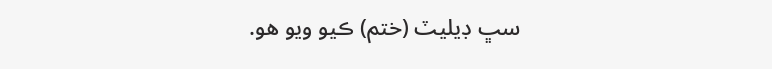سڀ ڊيليٽ (ختم) ڪيو ويو هو.